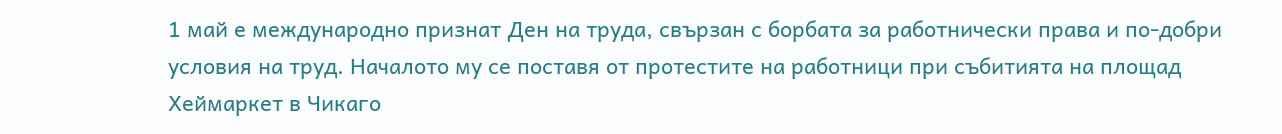1 май е международно признат Ден на труда, свързан с борбата за работнически права и по-добри условия на труд. Началото му се поставя от протестите на работници при събитията на площад Хеймаркет в Чикаго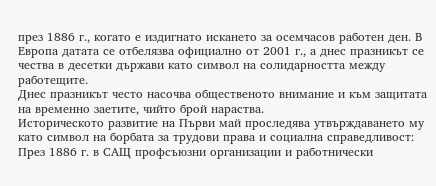през 1886 г., когато е издигнато искането за осемчасов работен ден. В Европа датата се отбелязва официално от 2001 г., а днес празникът се чества в десетки държави като символ на солидарността между работещите.
Днес празникът често насочва общественото внимание и към защитата на временно заетите, чийто брой нараства.
Историческото развитие на Първи май проследява утвърждаването му като символ на борбата за трудови права и социална справедливост:
През 1886 г. в САЩ профсъюзни организации и работнически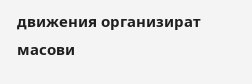движения организират масови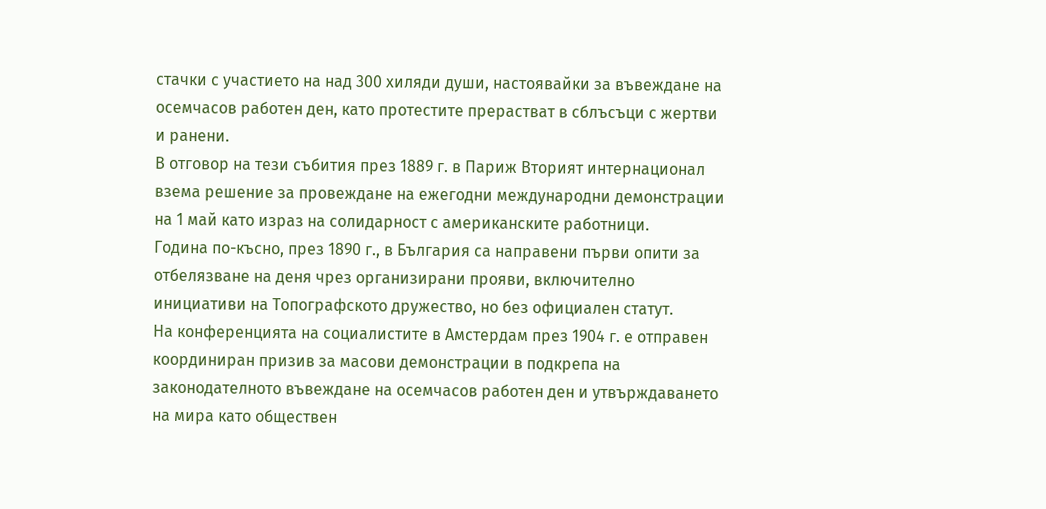стачки с участието на над 300 хиляди души, настоявайки за въвеждане на осемчасов работен ден, като протестите прерастват в сблъсъци с жертви и ранени.
В отговор на тези събития през 1889 г. в Париж Вторият интернационал взема решение за провеждане на ежегодни международни демонстрации на 1 май като израз на солидарност с американските работници.
Година по-късно, през 1890 г., в България са направени първи опити за отбелязване на деня чрез организирани прояви, включително инициативи на Топографското дружество, но без официален статут.
На конференцията на социалистите в Амстердам през 1904 г. е отправен координиран призив за масови демонстрации в подкрепа на законодателното въвеждане на осемчасов работен ден и утвърждаването на мира като обществен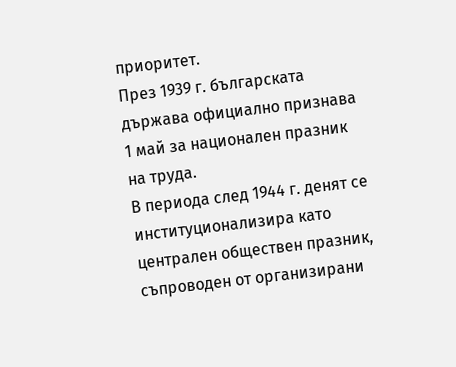приоритет.
През 1939 г. българската държава официално признава 1 май за национален празник на труда.
В периода след 1944 г. денят се институционализира като централен обществен празник, съпроводен от организирани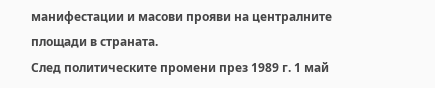манифестации и масови прояви на централните площади в страната.
След политическите промени през 1989 г. 1 май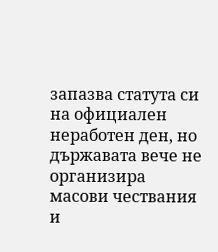запазва статута си на официален неработен ден, но държавата вече не организира масови чествания и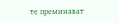те преминават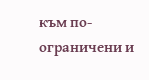към по-ограничени и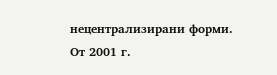нецентрализирани форми.
От 2001 г.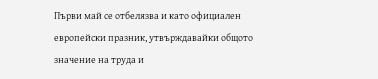Първи май се отбелязва и като официален европейски празник, утвърждавайки общото значение на труда и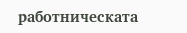работническата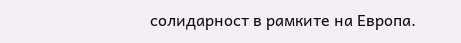солидарност в рамките на Европа.